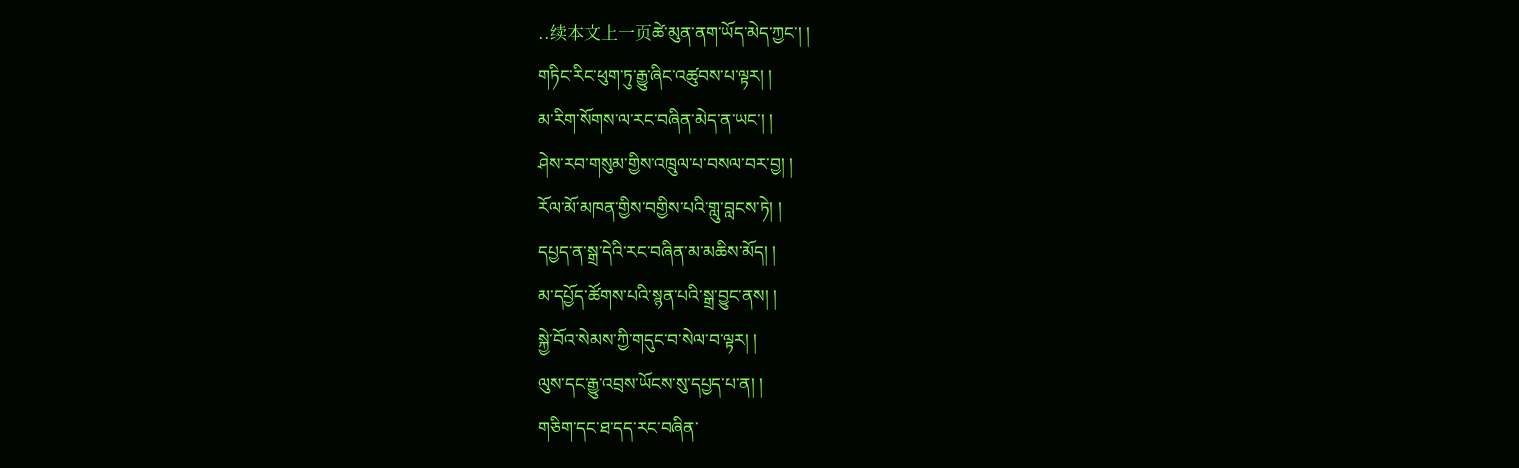..续本文上一页ཚེ་མུན་ནག་ཡོད་མེད་ཀྱང་། །
གཏིང་རིང་ཕུག་ཏུ་རྒྱུ་ཞིང་འཚུབས་པ་ལྟར། །
མ་རིག་སོགས་ལ་རང་བཞིན་མེད་ན་ཡང་། །
ཤེས་རབ་གསུམ་གྱིས་འཁྲུལ་པ་བསལ་བར་བྱ། །
རོལ་མོ་མཁན་གྱིས་བགྱིས་པའི་གླུ་བླངས་ཏེ། །
དཔྱད་ན་སྒྲ་དེའི་རང་བཞིན་མ་མཆིས་མོད། །
མ་དཔྱོད་ཚོགས་པའི་སྙན་པའི་སྒྲ་བྱུང་ནས། །
སྐྱེ་བོའ་སེམས་ཀྱི་གདུང་བ་སེལ་བ་ལྟར། །
ལུས་དང་རྒྱུ་འབྲས་ཡོངས་སུ་དཔྱད་པ་ན། །
གཅིག་དང་ཐ་དད་རང་བཞིན་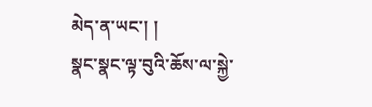མེད་ན་ཡང་། །
སྣང་སྣང་ལྟ་བུའི་ཆོས་ལ་སྐྱེ་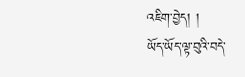འཇིག་བྱེད། །
ཡོད་ཡོད་ལྟ་བུའི་བདེ་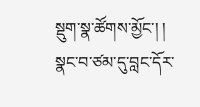སྡུག་སྣ་ཚོགས་མྱོང་། །
སྣང་བ་ཙམ་དུ་བླང་དོར་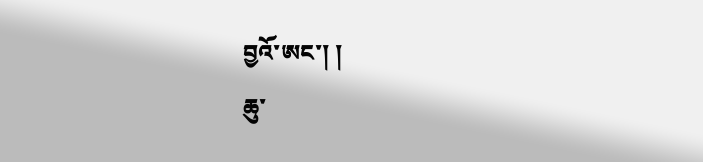བྱའོ་ཨང་། །
ཆུ་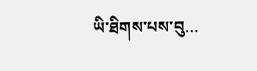ཡི་ཐིགས་པས་བུ…